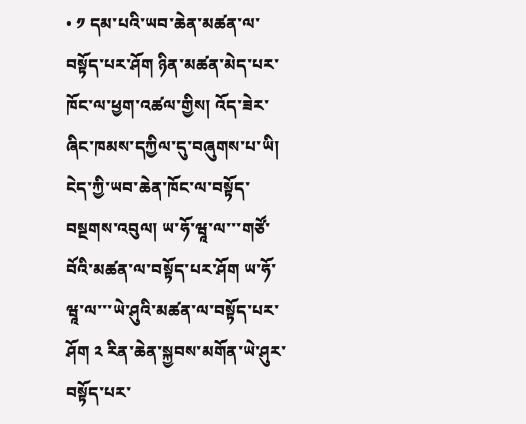• ༡ དམ་པའི་ཡབ་ཆེན་མཚན་ལ་བསྟོད་པར་ཤོག ཉིན་མཚན་མེད་པར་ཁོང་ལ་ཕྱག་འཚལ་གྱིས། འོད་ཟེར་ཞིང་ཁམས་དཀྱིལ་དུ་བཞུགས་པ་ཡི། ངེད་ཀྱི་ཡབ་ཆེན་ཁོང་ལ་བསྟོད་བསྔགས་འབུལ། ཡ་ཧོ་ཝཱ་ལ་་་གཙོ་བོའི་མཚན་ལ་བསྟོད་པར་ཤོག ཡ་ཧོ་ཝཱ་ལ་་་ཡེ་ཤུའི་མཚན་ལ་བསྟོད་པར་ཤོག ༢ རིན་ཆེན་སྐྱབས་མགོན་ཡེ་ཤུར་བསྟོད་པར་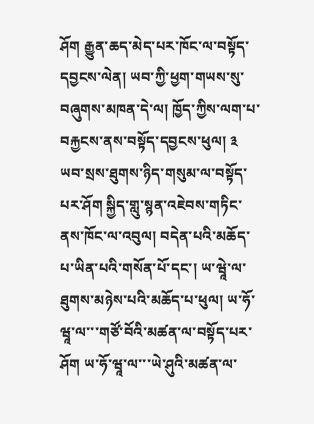ཤོག རྒྱུན་ཆད་མེད་པར་ཁོང་ལ་བསྟོད་དབྱངས་ལེན། ཡབ་ཀྱི་ཕྱག་གཡས་སུ་བཞུགས་མཁན་དེ་ལ། ཁྱོད་ཀྱིས་ལག་པ་བརྐྱངས་ནས་བསྟོད་དབྱངས་ཕུལ། ༣ ཡབ་སྲས་ཐུགས་ཉིད་གསུམ་ལ་བསྟོད་པར་ཤོག སྐྱིད་གླུ་སྙན་འཇེབས་གཏིང་ནས་ཁོང་ལ་འབུལ། བདེན་པའི་མཆོད་པ་ཡིན་པའི་གསོན་པོ་དང་། ཡ་ཝཱེ་ལ་ཐུགས་མཉེས་པའི་མཆོད་པ་ཕུལ། ཡ་ཧོ་ཝཱ་ལ་་་གཙོ་བོའི་མཚན་ལ་བསྟོད་པར་ཤོག ཡ་ཧོ་ཝཱ་ལ་་་ཡེ་ཤུའི་མཚན་ལ་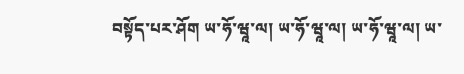བསྟོད་པར་ཤོག ཡ་ཧོ་ཝཱ་ལ། ཡ་ཧོ་ཝཱ་ལ། ཡ་ཧོ་ཝཱ་ལ། ཡ་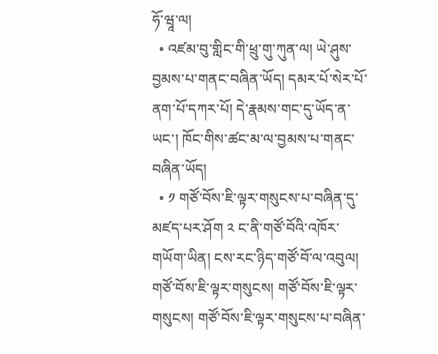ཧོ་ཝཱ་ལ།
  • འཛམ་བུ་གླིང་གི་ཕྲུ་གུ་ཀུན་ལ། ཡེ་ཤུས་བྱམས་པ་གནང་བཞིན་ཡོད། དམར་པོ་སེར་པོ་ནག་པོ་དཀར་པོ། དེ་རྣམས་གང་དུ་ཡོད་ན་ཡང་། ཁོང་གིས་ཚང་མ་ལ་བྱམས་པ་གནང་བཞིན་ཡོད།
  • ༡ གཙོ་བོས་ཇི་ལྟར་གསུངས་པ་བཞིན་དུ་མཛད་པར་ཤོག ༢ ང་ནི་གཙོ་བོའི་འཁོར་གཡོག་ཡིན། ངས་རང་ཉིད་གཙོ་བོ་ལ་འབུལ། གཙོ་བོས་ཇི་ལྟར་གསུངས། གཙོ་བོས་ཇི་ལྟར་གསུངས། གཙོ་བོས་ཇི་ལྟར་གསུངས་པ་བཞིན་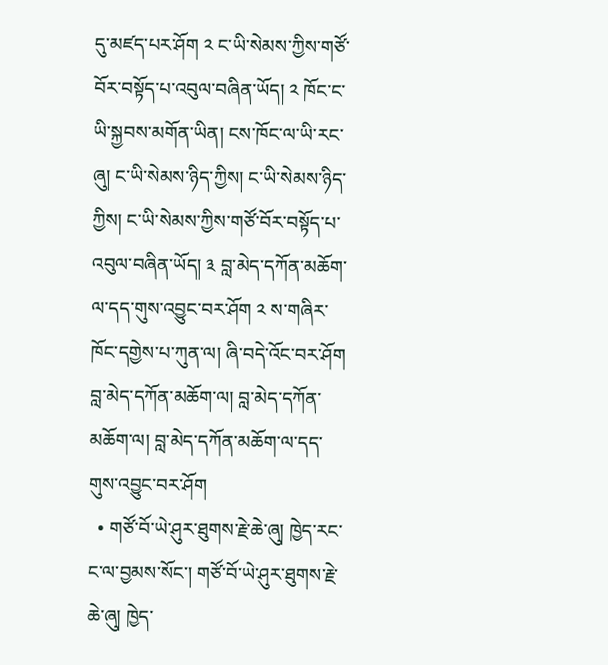དུ་མཛད་པར་ཤོག ༢ ང་ཡི་སེམས་ཀྱིས་གཙོ་བོར་བསྟོད་པ་འབུལ་བཞིན་ཡོད། ༢ ཁོང་ང་ཡི་སྐྱབས་མགོན་ཡིན། ངས་ཁོང་ལ་ཡི་རང་ཞུ། ང་ཡི་སེམས་ཉིད་ཀྱིས། ང་ཡི་སེམས་ཉིད་ཀྱིས། ང་ཡི་སེམས་ཀྱིས་གཙོ་བོར་བསྟོད་པ་འབུལ་བཞིན་ཡོད། ༣ བླ་མེད་དཀོན་མཆོག་ལ་དད་གུས་འབྱུང་བར་ཤོག ༢ ས་གཞིར་ཁོང་དགྱེས་པ་ཀུན་ལ། ཞི་བདེ་འོང་བར་ཤོག བླ་མེད་དཀོན་མཆོག་ལ། བླ་མེད་དཀོན་མཆོག་ལ། བླ་མེད་དཀོན་མཆོག་ལ་དད་གུས་འབྱུང་བར་ཤོག
  • གཙོ་བོ་ཡེ་ཤུར་ཐུགས་རྗེ་ཆེ་ཞུ། ཁྱེད་རང་ང་ལ་བྱམས་སོང་། གཙོ་བོ་ཡེ་ཤུར་ཐུགས་རྗེ་ཆེ་ཞུ། ཁྱེད་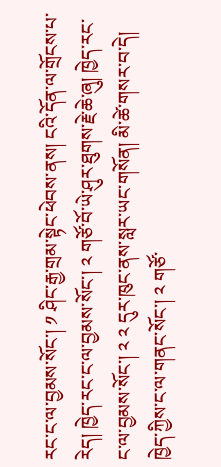རང་ང་ལ་བྱམས་སོང་། ༡ ཤིང་རྒྱ་གྲམ་སྟེང་ཕེབས་ནས། ངའི་དོན་ལ་གྲོངས་པ་རེད། ཁྱེད་རང་ང་ལ་བྱམས་སོང་། ༢ གཙོ་བོ་ཡེ་ཤུར་ཐུགས་རྗེ་ཆེ་ཞུ། ཁྱེད་རང་ང་ལ་བྱམས་སོང་། ༢ ༢ དུར་ཁུང་ནས་སླར་ཡང་གསོན། མི་ཚེ་གསར་བ་དེ། ཁྱེད་ཀྱིས་ང་ལ་གནང་སོང་། ༢ གཙོ་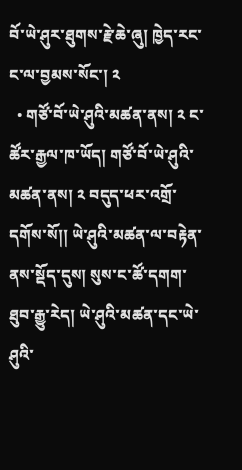བོ་ཡེ་ཤུར་ཐུགས་རྗེ་ཆེ་ཞུ། ཁྱེད་རང་ང་ལ་བྱམས་སོང་། ༢
  • གཙོ་བོ་ཡེ་ཤུའི་མཚན་ནས། ༢ ང་ཚོར་རྒྱལ་ཁ་ཡོད། གཙོ་བོ་ཡེ་ཤུའི་མཚན་ནས། ༢ བདུད་ཕར་འགྲོ་དགོས་སོ།། ཡེ་ཤུའི་མཚན་ལ་བརྟེན་ནས་སྡོད་དུས། སུས་ང་ཚོ་དགག་ཐུབ་རྒྱུ་རེད། ཡེ་ཤུའི་མཚན་དང་ཡེ་ཤུའི་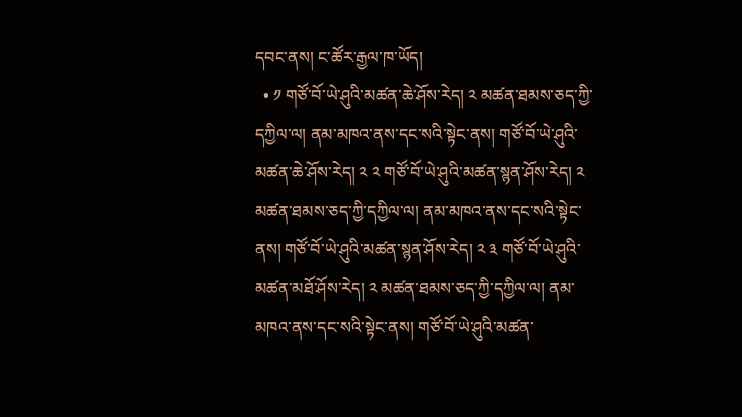དབང་ནས། ང་ཚོར་རྒྱལ་ཁ་ཡོད།
  • ༡ གཙོ་བོ་ཡེ་ཤུའི་མཚན་ཆེ་ཤོས་རེད། ༢ མཚན་ཐམས་ཅད་ཀྱི་དཀྱིལ་ལ། ནམ་མཁའ་ནས་དང་སའི་སྟེང་ནས། གཙོ་བོ་ཡེ་ཤུའི་མཚན་ཆེ་ཤོས་རེད། ༢ ༢ གཙོ་བོ་ཡེ་ཤུའི་མཚན་སྙན་ཤོས་རེད། ༢ མཚན་ཐམས་ཅད་ཀྱི་དཀྱིལ་ལ། ནམ་མཁའ་ནས་དང་སའི་སྟེང་ནས། གཙོ་བོ་ཡེ་ཤུའི་མཚན་སྙན་ཤོས་རེད། ༢ ༣ གཙོ་བོ་ཡེ་ཤུའི་མཚན་མཐོ་ཤོས་རེད། ༢ མཚན་ཐམས་ཅད་ཀྱི་དཀྱིལ་ལ། ནམ་མཁའ་ནས་དང་སའི་སྟེང་ནས། གཙོ་བོ་ཡེ་ཤུའི་མཚན་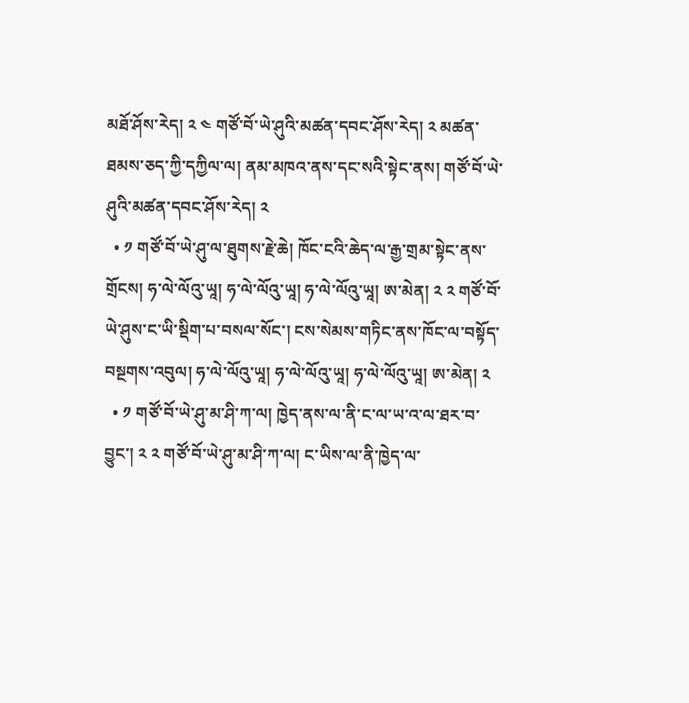མཐོ་ཤོས་རེད། ༢ ༤ གཙོ་བོ་ཡེ་ཤུའི་མཚན་དབང་ཤོས་རེད། ༢ མཚན་ཐམས་ཅད་ཀྱི་དཀྱིལ་ལ། ནམ་མཁའ་ནས་དང་སའི་སྟེང་ནས། གཙོ་བོ་ཡེ་ཤུའི་མཚན་དབང་ཤོས་རེད། ༢
  • ༡ གཙོ་བོ་ཡེ་ཤུ་ལ་ཐུགས་རྗེ་ཆེ། ཁོང་ངའི་ཆེད་ལ་རྒྱ་གྲམ་སྟེང་ནས་གྲོངས། ཧ་ལེ་ལོའུ་ཡཱ། ཧ་ལེ་ལོའུ་ཡཱ། ཧ་ལེ་ལོའུ་ཡཱ། ཨ་མེན། ༢ ༢ གཙོ་བོ་ཡེ་ཤུས་ང་ཡི་སྡིག་པ་བསལ་སོང་། ངས་སེམས་གཏིང་ནས་ཁོང་ལ་བསྟོད་བསྔགས་འབུལ། ཧ་ལེ་ལོའུ་ཡཱ། ཧ་ལེ་ལོའུ་ཡཱ། ཧ་ལེ་ལོའུ་ཡཱ། ཨ་མེན། ༢
  • ༡ གཙོ་བོ་ཡེ་ཤུ་མ་ཤི་ཀ་ལ། ཁྱེད་ནས་ལ་ནི་ང་ལ་ཡ་འ་ལ་ཐར་བ་བྱུང་། ༢ ༢ གཙོ་བོ་ཡེ་ཤུ་མ་ཤི་ཀ་ལ། ང་ཡིས་ལ་ནི་ཁྱེད་ལ་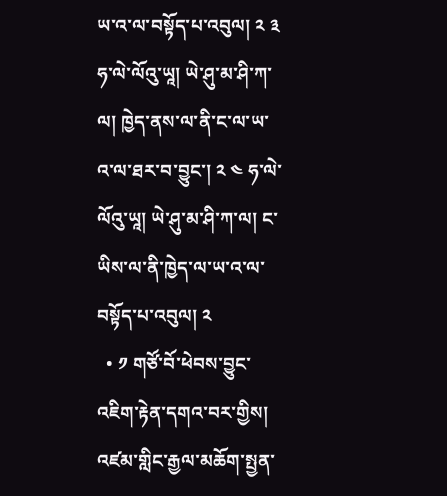ཡ་འ་ལ་བསྟོད་པ་འབུལ། ༢ ༣ ཧ་ལེ་ལོའུ་ཡཱ། ཡེ་ཤུ་མ་ཤི་ཀ་ལ། ཁྱེད་ནས་ལ་ནི་ང་ལ་ཡ་འ་ལ་ཐར་བ་བྱུང་། ༢ ༤ ཧ་ལེ་ལོའུ་ཡཱ། ཡེ་ཤུ་མ་ཤི་ཀ་ལ། ང་ཡིས་ལ་ནི་ཁྱེད་ལ་ཡ་འ་ལ་བསྟོད་པ་འབུལ། ༢
  • ༡ གཙོ་བོ་ཕེབས་བྱུང་འཇིག་རྟེན་དགའ་བར་གྱིས། འཛམ་གླིང་རྒྱལ་མཆོག་སྤྱན་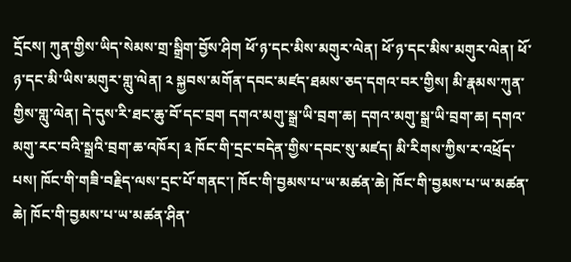དྲོངས། ཀུན་གྱིས་ཡིད་སེམས་གྲ་སྒྲིག་བྱོས་ཤིག ཕོ་ཉ་དང་མིས་མགུར་ལེན། ཕོ་ཉ་དང་མིས་མགུར་ལེན། ཕོ་ཉ་དང་མི་ཡིས་མགུར་གླུ་ལེན། ༢ སྐྱབས་མགོན་དབང་མཛད་ཐམས་ཅད་དགའ་བར་གྱིས། མི་རྣམས་ཀུན་གྱིས་གླུ་ལེན། དེ་དུས་རི་ཐང་ཆུ་བོ་དང་བྲག དགའ་མགུ་སྒྲ་ཡི་བྲག་ཆ། དགའ་མགུ་སྒྲ་ཡི་བྲག་ཆ། དགའ་མགུ་རང་བའི་སྒྲའི་བྲག་ཆ་འཁོར། ༣ ཁོང་གི་དྲང་བདེན་གྱིས་དབང་སུ་མཛད། མི་རིགས་ཀྱིས་ར་འཕྲོད་པས། ཁོང་གི་གཟི་བརྗིད་ལས་དྲང་པོ་གནང་། ཁོང་གི་བྱམས་པ་ཡ་མཚན་ཆེ། ཁོང་གི་བྱམས་པ་ཡ་མཚན་ཆེ། ཁོང་གི་བྱམས་པ་ཡ་མཚན་ཤིན་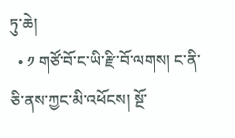ཏུ་ཆེ།
  • ༡ གཙོ་བོ་ང་ཡི་རྫི་བོ་ལགས། ང་ནི་ཅི་ནས་ཀྱང་མི་འཕོངས། སྔོ་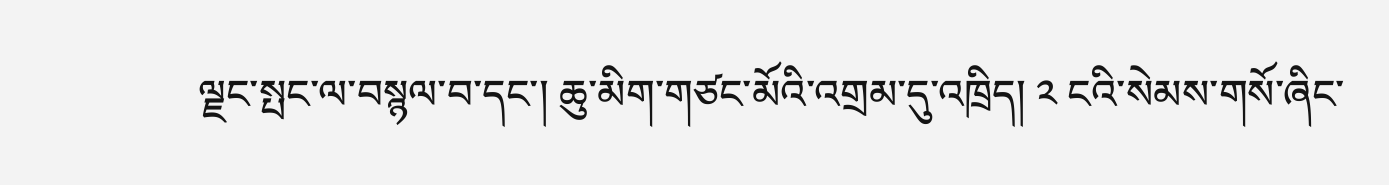ལྗང་སྤང་ལ་བསྙལ་བ་དང་། ཆུ་མིག་གཙང་མོའི་འགྲམ་དུ་འཁྲིད། ༢ ངའི་སེམས་གསོ་ཞིང་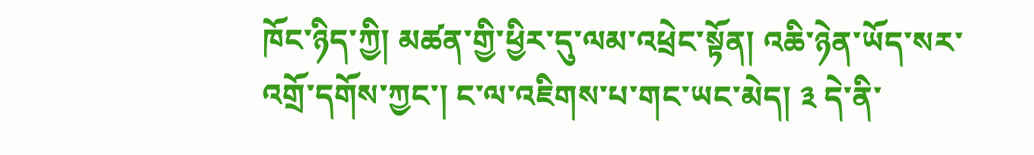ཁོང་ཉིད་ཀྱི། མཚན་གྱི་ཕྱིར་དུ་ལམ་འཕྲེང་སྟོན། འཆི་ཉེན་ཡོད་སར་འགྲོ་དགོས་ཀྱང་། ང་ལ་འཇིགས་པ་གང་ཡང་མེད། ༣ དེ་ནི་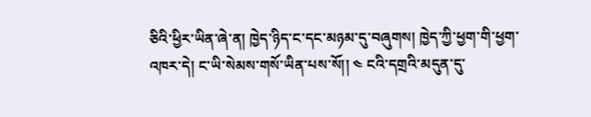ཅིའི་ཕྱིར་ཡིན་ཞེ་ན། ཁྱེད་ཉིད་ང་དང་མཉམ་དུ་བཞུགས། ཁྱེད་ཀྱི་ཕྱག་གི་ཕྱག་འཁར་དེ། ང་ཡི་སེམས་གསོ་ཡིན་པས་སོ།། ༤ ངའི་དགྲའི་མདུན་དུ་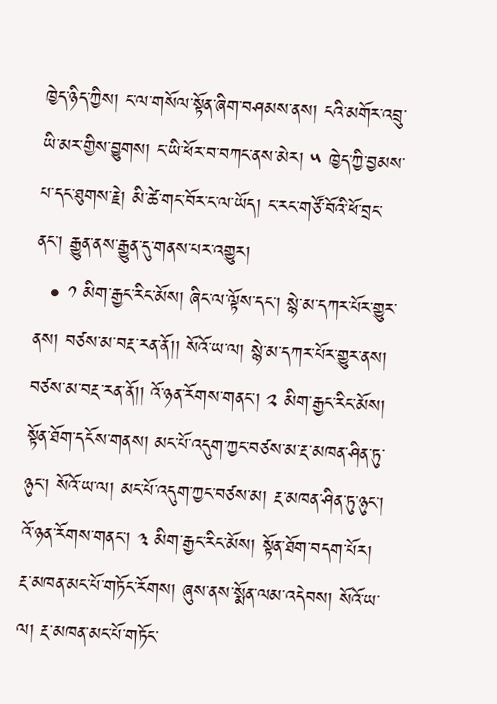ཁྱེད་ཉིད་ཀྱིས། ང་ལ་གསོལ་སྟོན་ཞིག་བཤམས་ནས། ངའི་མགོར་འབྲུ་ཡི་མར་གྱིས་བྱུགས། ང་ཡི་ཕོར་བ་བཀང་ནས་མེར། ༥ ཁྱེད་ཀྱི་བྱམས་པ་དང་ཐུགས་རྗེ། མི་ཚེ་གང་བོར་ང་ལ་ཡོད། ང་རང་གཙོ་བོའི་ཕོ་བྲང་ནང་། རྒྱུན་ནས་རྒྱུན་དུ་གནས་པར་འགྱུར།
  • ༡ མིག་རྒྱང་རིང་མོས། ཞིང་ལ་ལྟོས་དང་། སྙེ་མ་དཀར་པོར་གྱུར་ནས། བཙས་མ་བརྔ་རན་ནོ།། སོའོ་ཡ་ལ། སྙེ་མ་དཀར་པོར་གྱུར་ནས། བཙས་མ་བརྔ་རན་ནོ།། འོ་ཉན་རོགས་གནང་། ༢ མིག་རྒྱང་རིང་མོས། སྟོན་ཐོག་དངོས་གནས། མང་པོ་འདུག་ཀྱང་བཙས་མ་རྔ་མཁན་ཤིན་ཏུ་ཉུང་། སོའོ་ཡ་ལ། མང་པོ་འདུག་ཀྱང་བཙས་མ། རྔ་མཁན་ཤིན་ཏུ་ཉུང་། འོ་ཉན་རོགས་གནང་། ༣ མིག་རྒྱང་རིང་མོས། སྟོན་ཐོག་བདག་པོར། རྔ་མཁན་མང་པོ་གཏོང་རོགས། ཞུས་ནས་སྨོན་ལམ་འདེབས། སོའོ་ཡ་ལ། རྔ་མཁན་མང་པོ་གཏོང་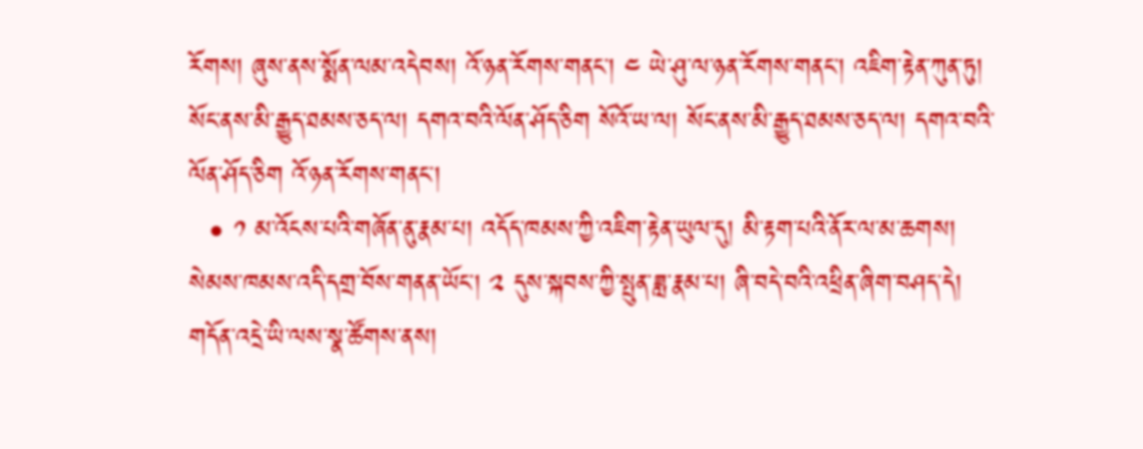རོགས། ཞུས་ནས་སྨོན་ལམ་འདེབས། འོ་ཉན་རོགས་གནང་། ༤ ཡེ་ཤུ་ལ་ཉན་རོགས་གནང་། འཇིག་རྟེན་ཀུན་ཏུ། སོང་ནས་མི་རྒྱུད་ཐམས་ཅད་ལ། དགའ་བའི་ལོན་ཤོད་ཅིག སོའོ་ཡ་ལ། སོང་ནས་མི་རྒྱུད་ཐམས་ཅད་ལ། དགའ་བའི་ལོན་ཤོད་ཅིག འོ་ཉན་རོགས་གནང་།
  • ༡ མ་འོངས་པའི་གཞོན་ནུ་རྣམ་པ། འདོད་ཁམས་ཀྱི་འཇིག་རྟེན་ཡུལ་དུ། མི་རྟག་པའི་ནོར་ལ་མ་ཆགས། སེམས་ཁམས་འདི་དགྲ་བོས་གནན་ཡོང་། ༢ དུས་སྐབས་ཀྱི་སྤུན་ཟླ་རྣམ་པ། ཞི་བདེ་བའི་འཕྲིན་ཞིག་བཤད་དེ། གདོན་འདྲེ་ཡི་ལས་སྣ་ཚོགས་ནས།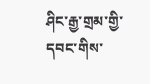ཤིང་རྒྱ་གྲམ་གྱི་དབང་གིས་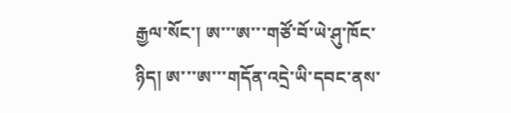རྒྱལ་སོང་། ཨ་་་ཨ་་་གཙོ་བོ་ཡེ་ཤུ་ཁོང་ཉིད། ཨ་་་ཨ་་་གདོན་འདྲེ་ཡི་དབང་ནས་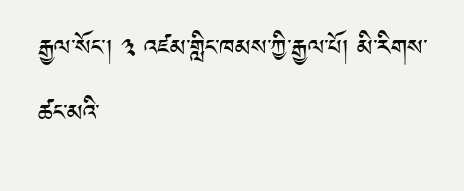རྒྱལ་སོང་། ༣ འཛམ་གླིང་ཁམས་ཀྱི་རྒྱལ་པོ། མི་རིགས་ཚང་མའི་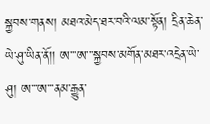སྐྱབས་གནས། མཐའ་མེད་ཐར་བའི་ལམ་སྟོན། དྲིན་ཆེན་ཡེ་ཤུ་ཡིན་ནོ།། ཨ་་་ཨ་་་སྐྱབས་མགོན་མཐར་འདྲེན་ཡེ་ཤུ། ཨ་་་ཨ་་་ནམ་རྒྱུན་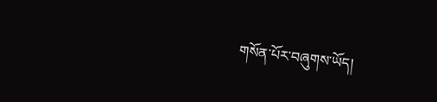གསོན་པོར་བཞུགས་ཡོད།